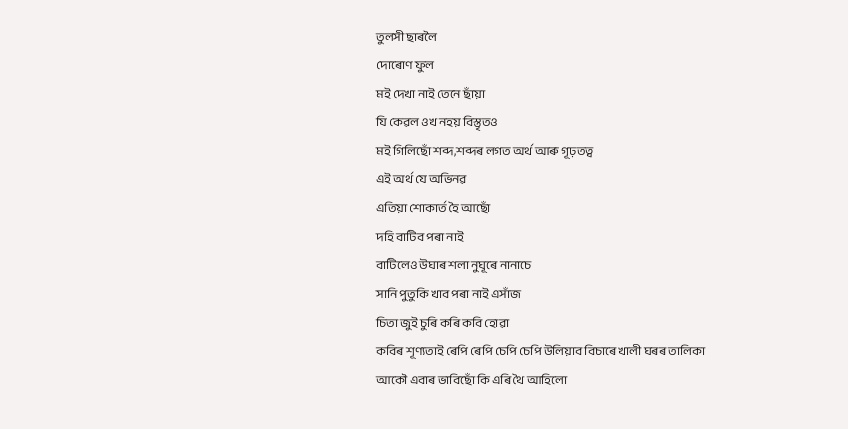তুলসী ছাৰলৈ
দোৰোণ ফুল
মই দেখা নাই তেনে ছাঁয়া
যি কেৱল ওখ নহয় বিস্তৃতও
মই গিলিছোঁ শব্দ,শব্দৰ লগত অৰ্থ আৰু গূঢ়তত্ব
এই অৰ্থ যে অভিনৱ
এতিয়া শোকাৰ্ত হৈ আছোঁ
দহি বাটিব পৰা নাই
বাটিলেও উঘাৰ শলা নুঘূৰে নানাচে
সানি পুতুকি খাব পৰা নাই এসাঁজ
চিতা জুই চুৰি কৰি কবি হোৱা
কবিৰ শূণ্যতাই ৰেপি ৰেপি চেপি চেপি উলিয়াব বিচাৰে খালী ঘৰৰ তালিকা
আকৌ এবাৰ ভাবিছোঁ কি এৰি থৈ আহিলো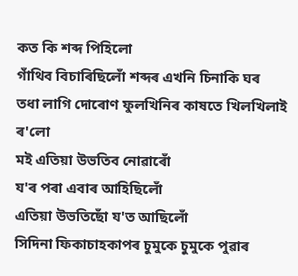কত কি শব্দ পিহিলো
গাঁথিব বিচাৰিছিলোঁ শব্দৰ এখনি চিনাকি ঘৰ
তধা লাগি দোৰোণ ফুলখিনিৰ কাষতে খিলখিলাই ৰ'লো
মই এতিয়া উভতিব নোৱাৰোঁ
য'ৰ পৰা এবাৰ আহিছিলোঁ
এতিয়া উভতিছোঁ য'ত আছিলোঁ
সিদিনা ফিকাচাহকাপৰ চুমুকে চুমুকে পুৱাৰ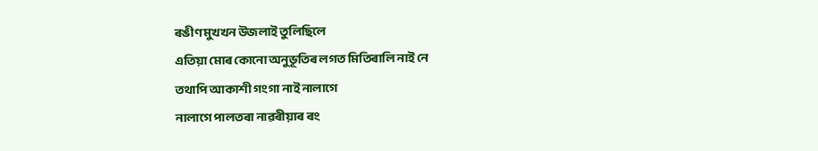ৰঙীণ মুখখন উজলাই তুলিছিলে
এতিয়া মোৰ কোনো অনুভূতিৰ লগত মিতিৰালি নাই নে
তথাপি আকাশী গংগা নাই নালাগে
নালাগে পালতৰা নাৱৰীয়াৰ ৰং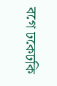বগে ঢকেঢকি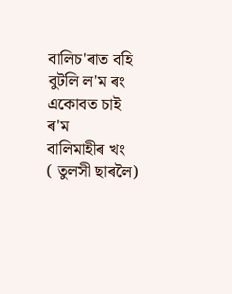বালিচ'ৰাত বহি বুটলি ল'ম ৰং
একোবত চাই ৰ'ম
বালিমাহীৰ খং
( তুলসী ছাৰলৈ)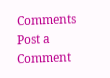Comments
Post a Comment